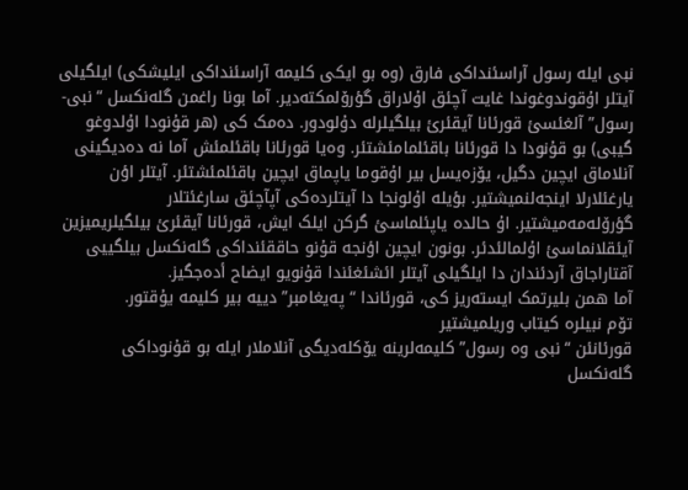نبی ایلە رسول آراسئنداکی فارق (وە بو ایکی کلیمە آراسئنداکی ایلیشکی) ایلگیلی آیتلر اۇقوندوغوندا غایت آچئق اۇلاراق گؤرۆلمکتەدیر. آما بونا راغمن گلەنکسل “نبی-رسول” آلغئسئ قورئانا آیقئرئ بیلگیلرلە دۇلودور. دەمک کی (هر قۇنودا اۇلدوغو گیبی) بو قۇنودا دا قورئانا باقئلمامئشتئر. وەیا قورئانا باقئلمئش آما نە دەدیگینی آنلاماق ایچین دگیل، یۆزەیسل بیر اۇقوما یاپماق ایچین باقئلمئشتئر. آیتلر اؤن یارغئلارلا اینجەلنمیشتیر. بؤیلە اۇلونجا دا آیتلردەکی آپآچئق سارغئتلار گؤرۆلەمەمیشتیر. اۇ حالدە یاپئلماسئ گرکن ایلک ایش، قورئانا آیقئرئ بیلگیلریمیزین آیئقلانماسئ اۇلمالئدئر. بونون ایچین اؤنجە قۇنو حاققئنداکی گلەنکسل بیلگییی آقتاراجاق آردئندان دا ایلگیلی آیتلر ائشئغئندا قۇنویو ایضاح أدەجگیز.
آما همن بلیرتمک ایستەریز کی، قورئاندا “پەیغامبر” دییە بیر کلیمە یۇقتور.
تۆم نبیلرە کیتاب وریلمیشتیر
قورئانئن “نبی وە رسول” کلیمەلرینە یۆکلەدیگی آنلاملار ایلە بو قۇنوداکی گلەنکسل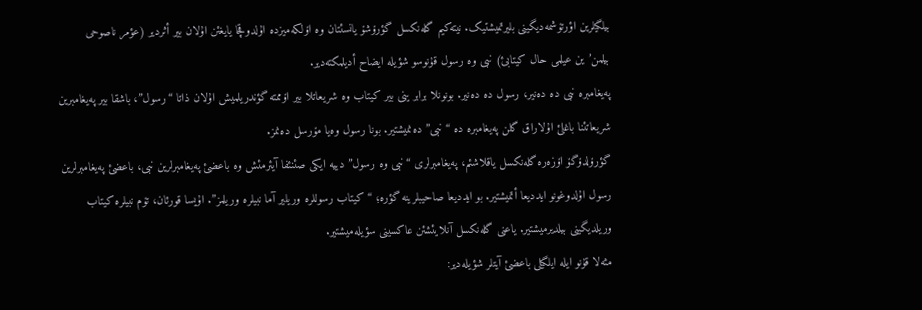بیلگیلرین اؤرتۆشمەدیگینی بلیرتمیشتیک. نیتەکیم گلەنکسل گؤرۆشۆ یانسئتان وە اۆلکەمیزدە اۇلدوقچا یایغئن اۇلان بیر أثردیر (عؤمر ناصوحی بیلمن’ین عیلمی حال کیتابئ) نبی وە رسول قۇنوسو شؤیلە ایضاح أدیلمکتەدیر.
پەیغامبرە نبی دە دەنیر، رسول دە دەنیر. بونونلا برابر ینی بیر کیتاب وە شریعاتلا بیر اۆممتە گؤندریلمیش اۇلان ذاتا “رسول”، باشقا بیر پەیغامبرین شریعاتئنا باغلئ اۇلاراق گلن پەیغامبرە دە “نبی” دەنمیشتیر. بونا رسول وەیا مۆرسل دەنمز.
گؤرۆلدۆگۆ اۆزەرە گلەنکسل یاقلاشئم، پەیغامبرلری “نبی وە رسول” دییە ایکی صئنئفا آیئرمئش وە باعضئ پەیغامبرلرین نبی، باعضئ پەیغامبرلرین رسول اۇلدوغونو ایددیعا أتمیشتیر. بو ایددیعا صاحیبلرینە گؤرە؛ “کیتاب رسوللرە وریلیر آما نبیلرە وریلمز”. اۇیسا قورئان، تۆم نبیلرە کیتاب وریلدیگینی بیلدیرمیشتیر. یاعنی گلەنکسل آنلایئشئن عاکسینی سؤیلەمیشتیر.
مثەلا قۇنو ایلە ایلگیلی باعضئ آیتلر شؤیلەدیر: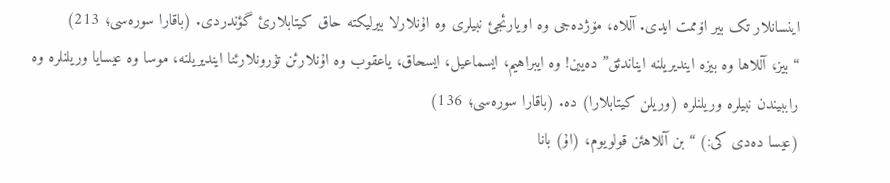اینسانلار تک بیر اۆممت ایدی. آللاە، مۆژدەجی وە اویارئجئ نبیلری وە اۇنلارلا بیرلیکتە حاق کیتابلارئ گؤندردی. (باقارا سورەسی؛ 213)
“بیز، آللاها وە بیزە ایندیریلنە ایناندئق” دەیین! وە ایبراهیم، ایسماعیل، ایسحاق، یاعقوب وە اۇنلارئن تۇرونلارئنا ایندیریلنە، موسا وە عیسایا وریلنلرە وە راببیندن نبیلرە وریلنلرە (وریلن کیتابلارا) دە. (باقارا سورەسی؛ 136)
(عیسا دەدی کی:) “بن آللاهئن قولویوم، (اۇ) بانا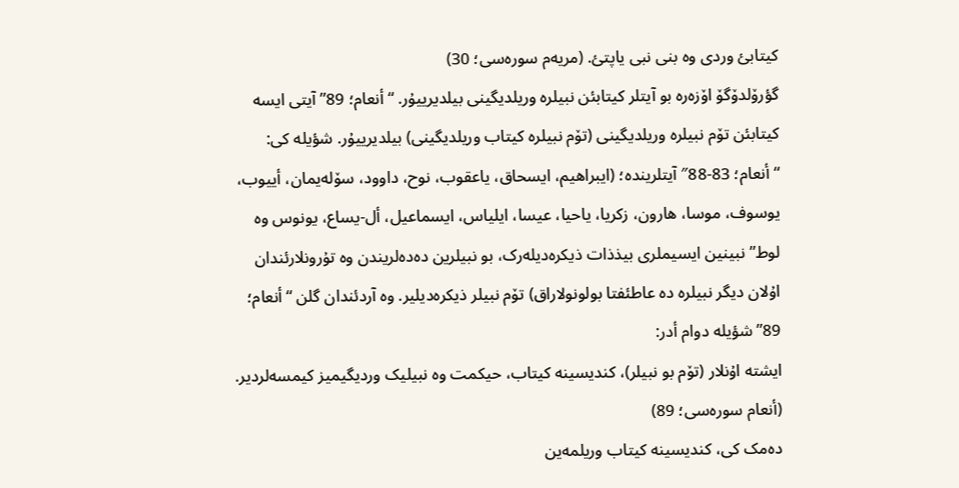کیتابئ وردی وە بنی نبی یاپتئ. (مریەم سورەسی؛ 30)
گؤرۆلدۆگۆ اۆزەرە بو آیتلر کیتابئن نبیلرە وریلدیگینی بیلدیرییۇر. “أنعام؛ 89” آیتی ایسە کیتابئن تۆم نبیلرە وریلدیگینی (تۆم نبیلرە کیتاب وریلدیگینی) بیلدیرییۇر. شؤیلە کی:
“أنعام؛ 83-88″ آیتلریندە؛ (ایبراهیم، ایسحاق، یاعقوب، نوح، داوود، سۆلەیمان، أییوب، یوسوف، موسا، هارون، زکریا، یاحیا، عیسا، ایلیاس، ایسماعیل، أل-یساع، یونوس وە لوط” نبینین ایسیملری بیذذات ذیکرەدیلەرک، بو نبیلرین دەدەلریندن وە تۇرونلارئندان اۇلان دیگر نبیلرە دە عاطئفتا بولونولاراق) تۆم نبیلر ذیکرەدیلیر. وە آردئندان گلن “أنعام؛ 89” شؤیلە دوام أدر:
ایشتە اۇنلار (تۆم بو نبیلر)، کندیسینە کیتاب، حیکمت وە نبیلیک وردیگیمیز کیمسەلردیر. (أنعام سورەسی؛ 89)
دەمک کی، کندیسینە کیتاب وریلمەین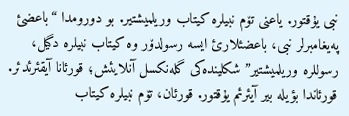نبی یۇقتور. یاعنی تۆم نبیلرە کیتاب وریلمیشتیر. بو دورومدا “باعضئ پەیغامبرلر نبی، باعضئلارئ ایسە رسولدۆر وە کیتاب نبیلرە دگیل، رسوللرە وریلمیشتیر” شکلیندەکی گلەنکسل آنلایئش؛ قورئانا آیقئرئدئر. قورئاندا بؤیلە بیر آیئرئم یۇقتور. قورئان، تۆم نبیلرە کیتاب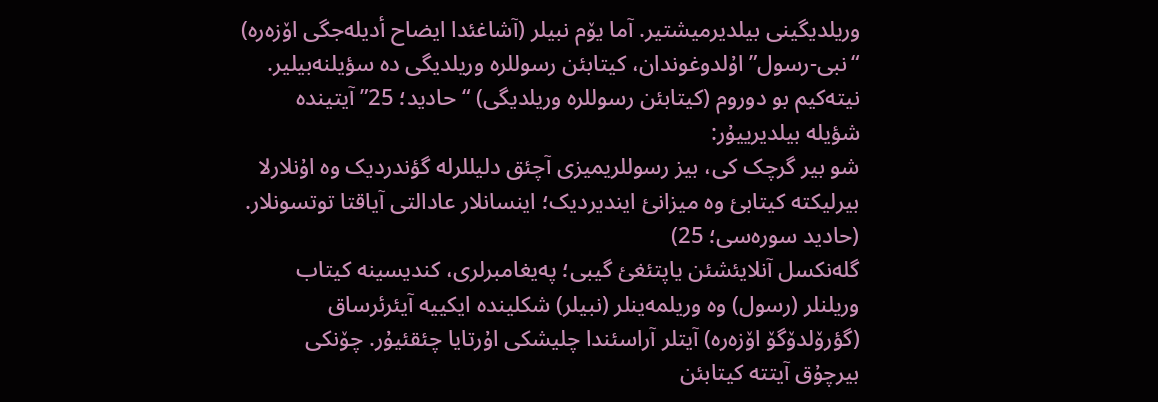وریلدیگینی بیلدیرمیشتیر. آما یۆم نبیلر (آشاغئدا ایضاح أدیلەجگی اۆزەرە) “نبی-رسول” اۇلدوغوندان، کیتابئن رسوللرە وریلدیگی دە سؤیلنەبیلیر. نیتەکیم بو دوروم (کیتابئن رسوللرە وریلدیگی) “حادید؛ 25” آیتیندە شؤیلە بیلدیرییۇر:
شو بیر گرچک کی، بیز رسوللریمیزی آچئق دلیللرلە گؤندردیک وە اۇنلارلا بیرلیکتە کیتابئ وە میزانئ ایندیردیک؛ اینسانلار عادالتی آیاقتا توتسونلار. (حادید سورەسی؛ 25)
گلەنکسل آنلایئشئن یاپتئغئ گیبی؛ پەیغامبرلری، کندیسینە کیتاب وریلنلر (رسول) وە وریلمەینلر (نبیلر) شکلیندە ایکییە آیئرئرساق (گؤرۆلدۆگۆ اۆزەرە) آیتلر آراسئندا چلیشکی اۇرتایا چئقئیۇر. چۆنکی بیرچۇق آیتتە کیتابئن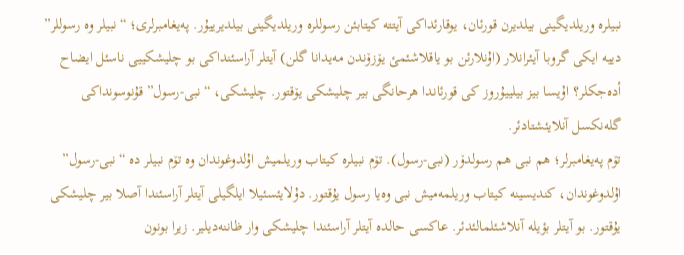نبیلرە وریلدیگینی بیلدیرن قورئان، یوقارئداکی آیتتە کیتابئن رسوللرە وریلدیگینی بیلدیرییۇر. پەیغامبرلری؛ “نبیلر وە رسوللر” دییە ایکی گروبا آیئرانلار (اۇنلارئن بو یاقلاشئمئ یۆزۆندن مەیدانا گلن) آیتلر آراسئنداکی بو چلیشکییی ناسئل ایضاح أدەجکلر؟ اۇیسا بیز بیلییۇروز کی قورئاندا هرحانگی بیر چلیشکی یۆقتور. چلیشکی، “نبی-رسول” قۇنوسونداکی گلەنکسل آنلایئشتادئر.
تۆم پەیغامبرلر؛ هم نبی هم رسولدۆر (نبی-رسول). تۆم نبیلرە کیتاب وریلمیش اۇلدوغوندان وە تۆم نبیلر دە “نبی-رسول” اۇلدوغوندان، کندیسینە کیتاب وریلمەمیش نبی وەیا رسول یۇقتور. دۇلایئسئیلا ایلگیلی آیتلر آراسئندا آصلا بیر چلیشکی یۇقتور. بو آیتلر بؤیلە آنلاشئلمالئدئر. عاکسی حالدە آیتلر آراسئندا چلیشکی وار ظاننەدیلیر. زیرا بونون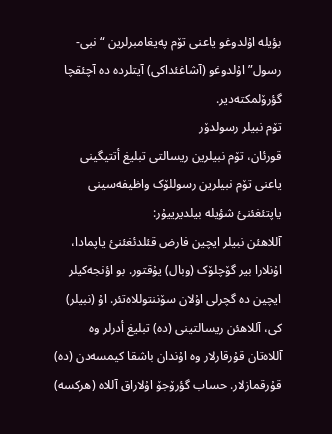بؤیلە اۇلدوغو یاعنی تۆم پەیغامبرلرین “نبی-رسول” اۇلدوغو (آشاغئداکی) آیتلردە دە آچئقچا گؤرۆلمکتەدیر.
تۆم نبیلر رسولدۆر
قورئان، تۆم نبیلرین ریسالتی تبلیغ أتتیگینی یاعنی تۆم نبیلرین رسوللۆک واظیفەسینی یاپتئغئنئ شؤیلە بیلدیرییۇر:
آللاهئن نبیلر ایچین فارض قئلدئغئنئ یاپمادا، اۇنلارا بیر گۆچلۆک (وبال) یۇقتور. بو اؤنجەکیلر ایچین دە گچرلی اۇلان سۆننتوللاەتئر. اۇ (نبیلر) کی، آللاهئن ریسالتینی (دە) تبلیغ أدرلر وە آللاەتان قۇرقارلار وە اۇندان باشقا کیمسەدن (دە) قۇرقمازلار. حساب گؤرۆجۆ اۇلاراق آللاە (هرکسە)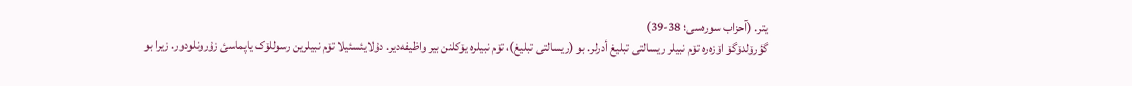یتر. (آحزاب سورەسی؛ 38-39)
گؤرۆلدۆگۆ اۆزەرە تۆم نبیلر ریسالتی تبلیغ أدرلر. بو (ریسالتی تبلیغ)، تۆم نبیلرە یۆکلنن بیر واظیفەدیر. دۇلایئسئیلا تۆم نبیلرین رسوللۆک یاپماسئ زۇرونلودور. زیرا بو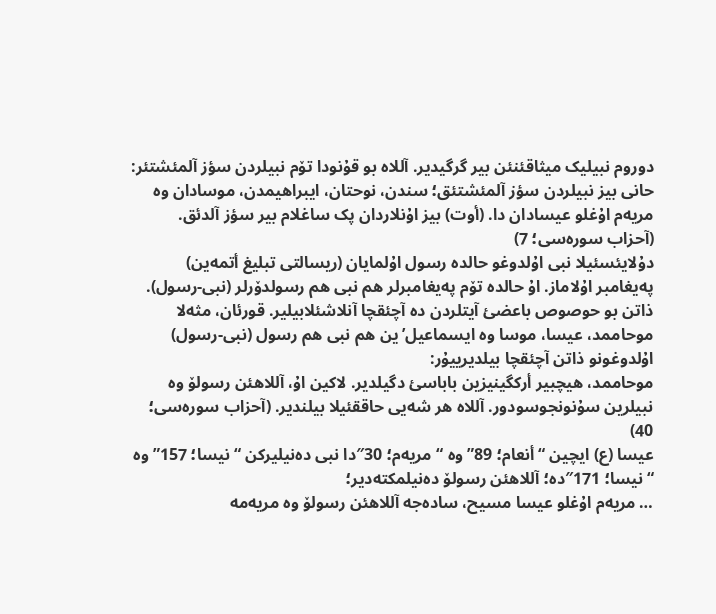دوروم نبیلیک میثاقئنئن بیر گرگیدیر. آللاە بو قۇنودا تۆم نبیلردن سؤز آلمئشتئر:
حانی بیز نبیلردن سؤز آلمئشتئق؛ سندن، نوحتان، ایبراهیمدن، موسادان وە مریەم اۇغلو عیسادان دا. (أوت) بیز اۇنلاردان پک ساغلام بیر سؤز آلدئق. (آحزاب سورەسی؛ 7)
دۇلایئسئیلا نبی اۇلدوغو حالدە رسول اۇلمایان (ریسالتی تبلیغ أتمەین) پەیغامبر اۇلاماز. اۇ حالدە تۆم پەیغامبرلر هم نبی هم رسولدۆرلر (نبی-رسول). ذاتن بو حوصوص باعضئ آیتلردن دە آچئقچا آنلاشئلابیلیر. قورئان، مثەلا موحاممد، عیسا، موسا وە ایسماعیل’ین هم نبی هم رسول (نبی-رسول) اۇلدوغونو ذاتن آچئقچا بیلدیرییۇر:
موحاممد، هیچبیر أرکگینیزین باباسئ دگیلدیر. لاکین اۇ، آللاهئن رسولۆ وە نبیلرین سۇنونجوسودور. آللاە هر شەیی حاققئیلا بیلندیر. (آحزاب سورەسی؛ 40)
عیسا (ع) ایچین “أنعام؛ 89” وە “مریەم؛ 30″دا نبی دەنیلیرکن “نیسا؛ 157” وە “نیسا؛ 171″دە؛ آللاهئن رسولۆ دەنیلمکتەدیر؛
… مریەم اۇغلو عیسا مسیح، سادەجە آللاهئن رسولۆ وە مریەمە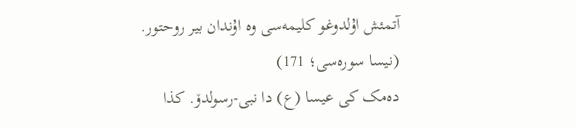آتمئش اۇلدوغو کلیمەسی وە اۇندان بیر روحتور. (نیسا سورەسی؛ 171)
دەمک کی عیسا (ع) دا نبی-رسولدۆ. کذا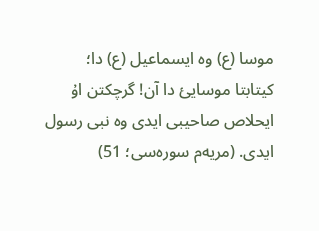موسا (ع) وە ایسماعیل (ع) دا؛
کیتابتا موسایئ دا آن! گرچکتن اۇ ایحلاص صاحیبی ایدی وە نبی رسول ایدی. (مریەم سورەسی؛ 51)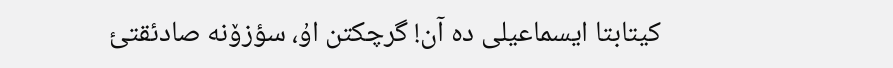کیتابتا ایسماعیلی دە آن! گرچکتن اۇ، سؤزۆنە صادئقتئ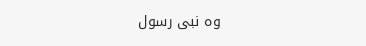وە نبی رسول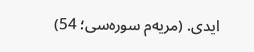ایدی. (مریەم سورەسی؛ 54)